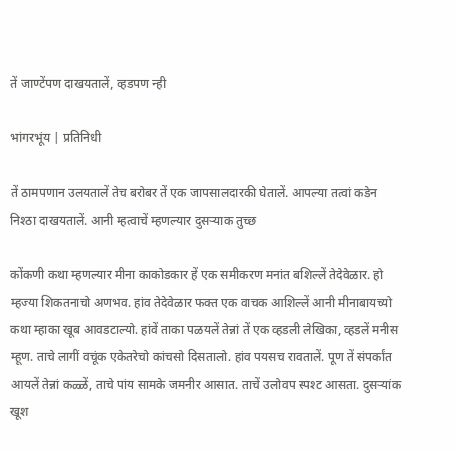तें जाण्टेंपण दाखयतालें, व्हडपण न्ही

भांगरभूंय | प्रतिनिधी

तें ठामपणान उलयतालें तेच बरोबर तें एक जापसालदारकी घेतालें. आपल्या तत्वां कडेन निश्ठा दाखयतालें. आनी म्हत्वाचें म्हणल्यार दुसऱ्याक तुच्छ

कोंकणी कथा म्हणल्यार मीना काकोडकार हें एक समीकरण मनांत बशिल्लें तेदेवेळार. हो म्हज्या शिकतनाचो अणभव. हांव तेदेवेळार फक्त एक वाचक आशिल्लें आनी मीनाबायच्यो  कथा म्हाका खूब आवडटाल्यो. हांवें ताका पळयलें तेन्नां तें एक व्हडली लेखिका, व्हडलें मनीस म्हूण. ताचे लागीं वचूंक एकेतरेचो कांचसो दिसतालो. हांव पयसच रावतालें. पूण तें संपर्कांत आयलें तेन्नां कळ्ळें, ताचे पांय सामके जमनीर आसात. ताचें उलोवप स्पश्ट आसता. दुसऱ्यांक खूश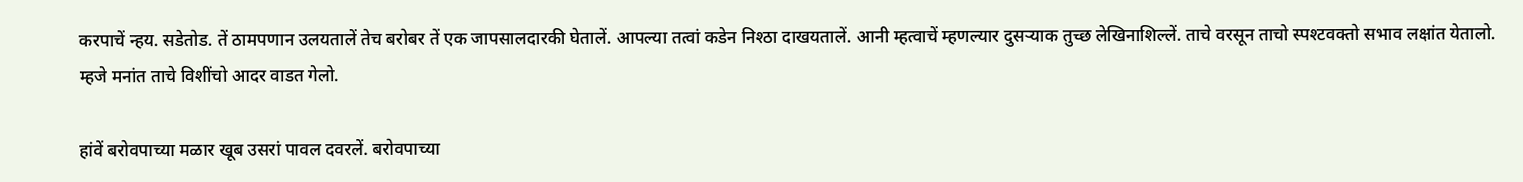करपाचें न्हय. सडेतोड. तें ठामपणान उलयतालें तेच बरोबर तें एक जापसालदारकी घेतालें. आपल्या तत्वां कडेन निश्ठा दाखयतालें. आनी म्हत्वाचें म्हणल्यार दुसऱ्याक तुच्छ लेखिनाशिल्लें. ताचे वरसून ताचो स्पश्टवक्तो सभाव लक्षांत येतालो. म्हजे मनांत ताचे विशींचो आदर वाडत गेलो.

हांवें बरोवपाच्या मळार खूब उसरां पावल दवरलें. बरोवपाच्या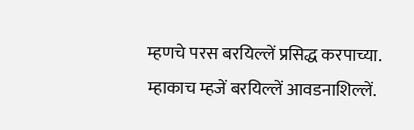म्हणचे परस बरयिल्लें प्रसिद्ध करपाच्या. म्हाकाच म्हजें बरयिल्लें आवडनाशिल्लें.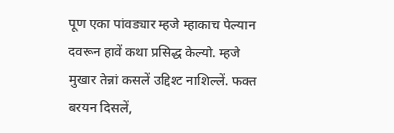पूण एका पांवड्यार म्हजे म्हाकाच पेल्यान दवरून हावें कथा प्रसिद्ध केल्यो. म्हजे मुखार तेन्नां कसलें उद्दिश्ट नाशिल्लें. फक्त बरयन दिसलें,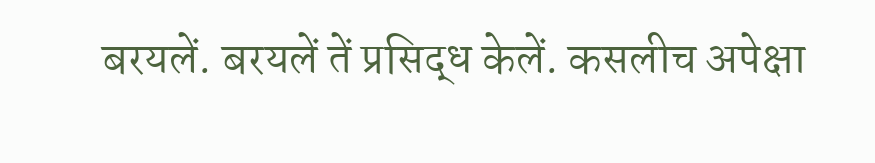बरयलें. बरयलें तें प्रसिद्ध केलें. कसलीच अपेक्षा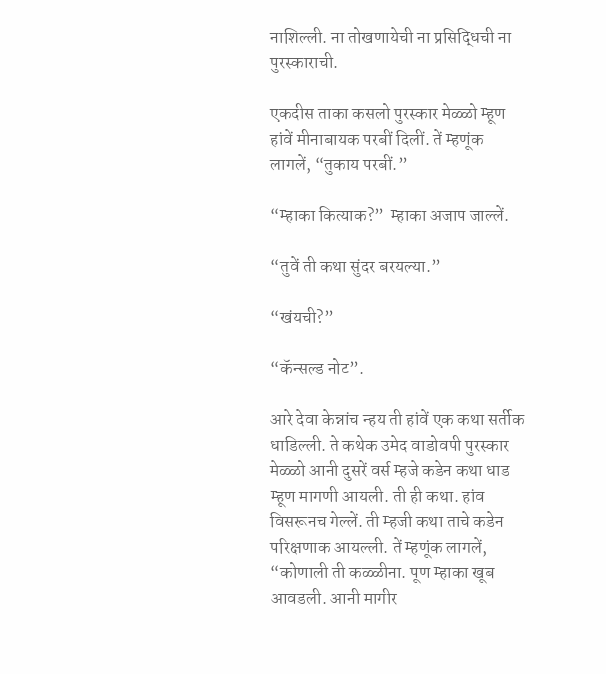नाशिल्ली. ना तोखणायेची ना प्रसिद्धिची ना पुरस्काराची.

एकदीस ताका कसलो पुरस्कार मेळ्ळो म्हूण हांवें मीनाबायक परबीं दिलीं. तें म्हणूंक लागलें, “तुकाय परबीं.”

“म्हाका कित्याक?”  म्हाका अजाप जाल्लें.

“तुवें ती कथा सुंदर बरयल्या.”

“खंयची?”

“कॅन्सल्ड नोट”.

आरे देवा केन्नांच न्हय ती हांवें एक कथा सर्तीक धाडिल्ली. ते कथेक उमेद वाडोवपी पुरस्कार मेळ्ळो आनी दुसरें वर्स म्हजे कडेन कथा धाड म्हूण मागणी आयली. ती ही कथा. हांव विसरूनच गेल्लें. ती म्हजी कथा ताचे कडेन परिक्षणाक आयल्ली. तें म्हणूंक लागलें, “कोणाली ती कळ्ळीना. पूण म्हाका खूब  आवडली. आनी मागीर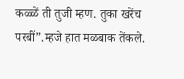कळ्ळें ती तुजी म्हण. तुका खरेंच परबीं”.म्हजे हात मळबाक तेंकले.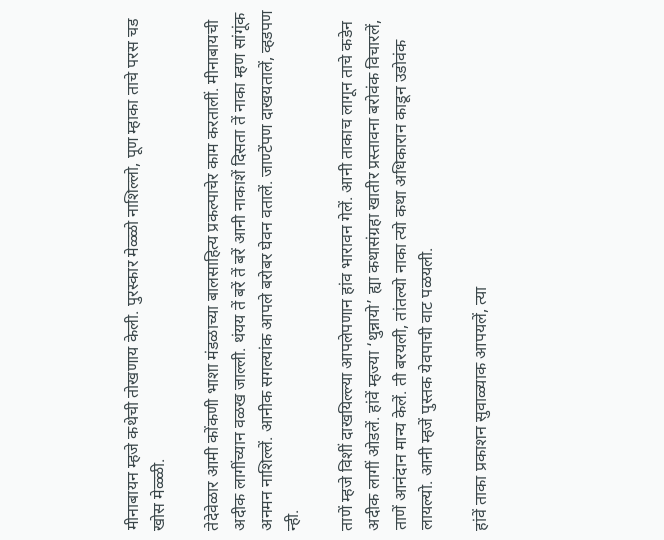मीनाबायन म्हजे कथेची तोखणाय केली. पुरस्कार मेळ्ळो नाशिल्लो, पूण म्हाका ताचे परस चड खोस मेळ्ळी.

तेदेवेळार आमी कोंकणी भाशा मंडळाच्या बालसाहित्य प्रकल्पाचेर काम करतालीं. मीनाबायची अदीक लागींच्यान वळख जाल्ली. थंयय तें बरें तें बरें आनी नाकाशें दिसता तें नाका म्हण सांगूंक अनमन नाशिल्लें. आनीक सगल्यांक आपले बरोबर घेवन वतालें. जाण्टेंपण दाखयतालें, व्हडपण न्ही.

ताणें म्हजे विशीं दाखयिल्ल्या आपलेपणान हांव भारावन गेलें. आनी ताकाच लागून ताचे कडेन अदीक लागीं ओडलें. हांवें म्हज्या ‘थुन्नायो’ ह्या कथासंग्रहा खातीर प्रस्तावना बरोवंक विचारलें, ताणें आनंदान मान्य केलें. ती बरयली, तांतल्यो नाका त्यो कथा अधिकारान काडून उडोवंक लायल्यो. आनी म्हजें पुस्तक येवपाची वाट पळयली.

हांवें ताका प्रकाशन सुवाळ्याक आपयलें, त्या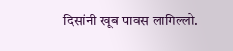दिसांनी खूब पावस लागिल्लो.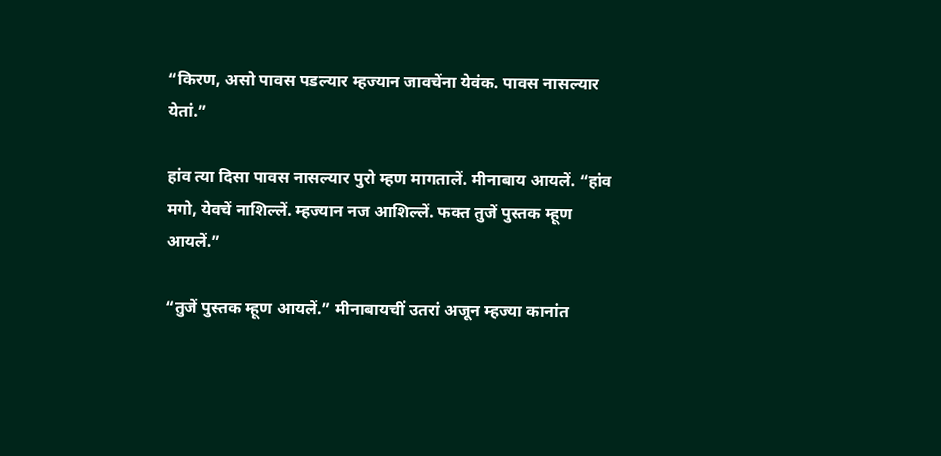“किरण, असो पावस पडल्यार म्हज्यान जावचेंना येवंक. पावस नासल्यार येतां.”

हांव त्या दिसा पावस नासल्यार पुरो म्हण मागतालें. मीनाबाय आयलें. “हांव मगो, येवचें नाशिल्लें. म्हज्यान नज आशिल्लें. फक्त तुजें पुस्तक म्हूण आयलें.”

“तुजें पुस्तक म्हूण आयलें.” मीनाबायचीं उतरां अजून म्हज्या कानांत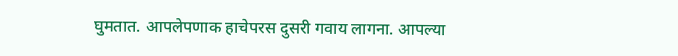घुमतात. आपलेपणाक हाचेपरस दुसरी गवाय लागना. आपल्या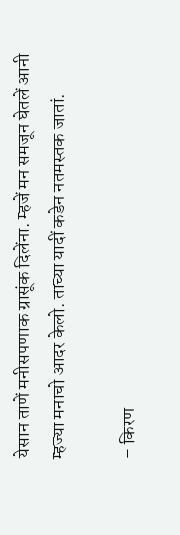येसान ताणें मनीसपणाक ग्रासूंक दिलेंना. म्हजें मन समजून घेतलें आनी म्हज्या मनाचो आदर केलो. ताच्या यादीं कडेन नतमस्तक जातां.

– किरण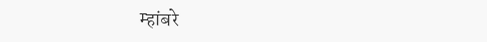म्हांबरे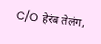C/O हेरंब तेलंग,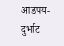आडपय- दुर्भाट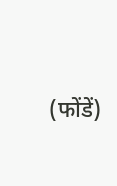(फोंडें)